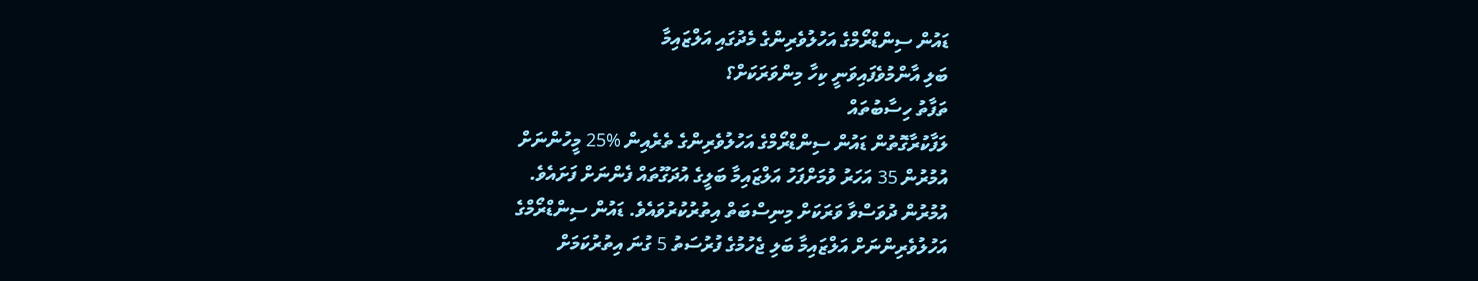ޑައުން ސިންޑްރޯމްގެ އަހުލުވެރިންގެ މެދުގައި އަލްޒައިމާ
ބަލި އާންމުވެފައިވަނީ ކިހާ މިންވަރަކަށް؟
ތަފާތު ހިސާބުތައް
ލަފާކުރާގޮތުން ޑައުން ސިންޑްރޯމްގެ އަހުލުވެރިންގެ ތެރެއިން %25 މީހުންނަށް
އުމުރުން 35 އަހަރު ވުމަށްފަހު އަލްޒައިމާ ބަލީގެ އުދަގޫތައް ފެންނަށް ފަށައެވެ.
އުމުރުން ދުވަސްވާ ވަރަކަށް މިނިސްބަތް އިތުރުކުރުވައެވެ. ޑައުން ސިންޑްރޯމްގެ
އަހުލުވެރިންނަށް އަލްޒައިމާ ބަލި ޖެހުމުގެ ފުރުސަތު 5 ގުނަ އިތުރުކަމަށް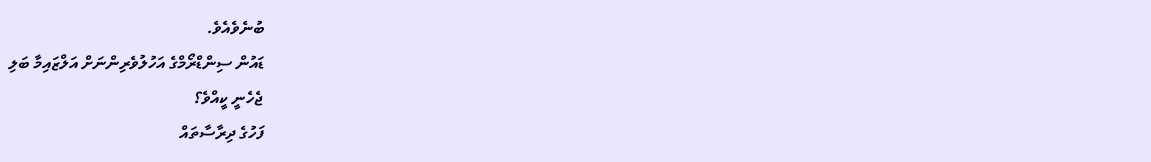ބުނެވެއެވެ.
ޑައުން ސިންޑްރޯމްގެ އަހުލުވެރިންނަށް އަލްޒައިމާ ބަލި
ޖެހެނީ ކީއްވެ؟
ފަހުގެ ދިރާސާތައް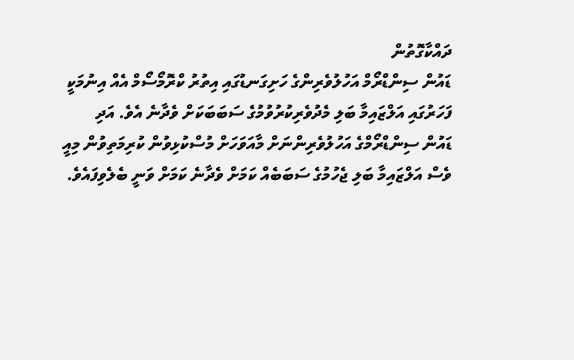ދައްކާގޮތުން
ޑައުން ސިންޑްރޯމް އަހުލުވެރިންގެ ހަށިގަނޑުގައި އިތުރު ކްރޮމޯސޯމް އެއް އިނުމަކީ
ފަހަރުގައި އަލްޒައިމާ ބަލި މެދުވެރިކުރުވުމުގެ ސަބަބަކަށް ވެދާނެ އެވެ. އަދި
ޑައުން ސިންޑްރޯމްގެ އަހުލުވެރިންނަށް މާއަވަހަށް މުސްކުޅިވުން ކުރިމަތިވުން މިއީ
ވެސް އަލްޒައިމާ ބަލި ޖެހުމުގެ ސަބަބެއް ކަމަށް ވެދާނެ ކަމަށް ވަނީ ބެލެވިފައެވެ.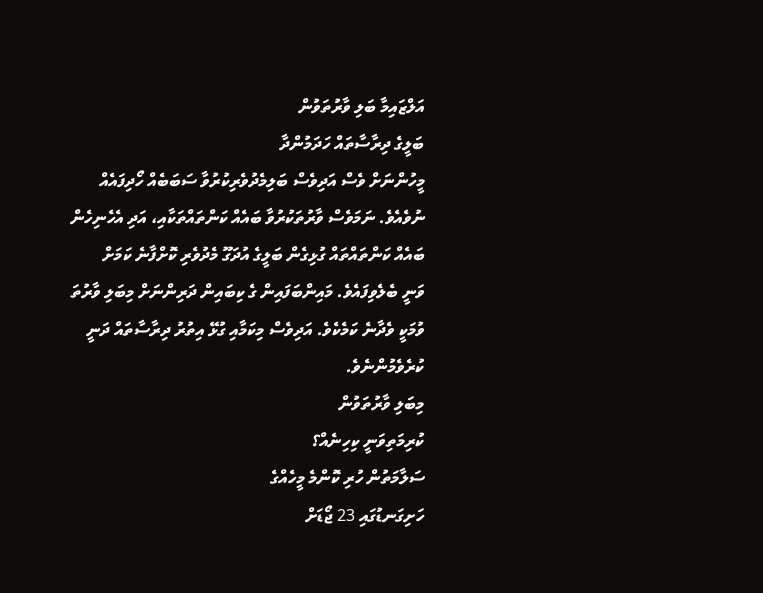އަލްޒައިމާ ބަލި ވާރުތަވުން
ބަލީގެ ދިރާސާތައް ހަދަމުންދާ
މީހުންނަށް ވެސް އަދިވެސް ބަލިމެދުވެރިކުރުވާ ސަބަބެއް ހޯދިފައެއް
ނުވެއެވެ. ނަމަވެސް ވާރުތަކުރުވާ ބައެއް ކަންތައްތަކާއި، އަދި އެހެނިހެން
ބައެއް ކަންތައްތައް ގުޅިގެން ބަލީގެ އުދަގޫ މެދުވެރި ކޮށްފާނެ ކަމަށް
ވަނީ ބެލެވިފައެވެ. މައިންބަފައިން ގެ ކިބައިން ދަރިންނަށް މިބަލި ވާރުތަ
ވުމަކީ ވެދާނެ ކަމެކެވެ. އަދިވެސް މިކަމާއި ގުޅޭ އިތުރު ދިރާސާތައް ދަނީ
ކުރެވެމުންނެވެ.
މިބަލި ވާރުތަވުން
ކުރިމަތިވަނީ ކިހިނެއް؟
ސަލާމަތުން ހުރި ކޮންމެ މީހެއްގެ
ހަށިގަނޑުގައި 23 ޖޯޑަށް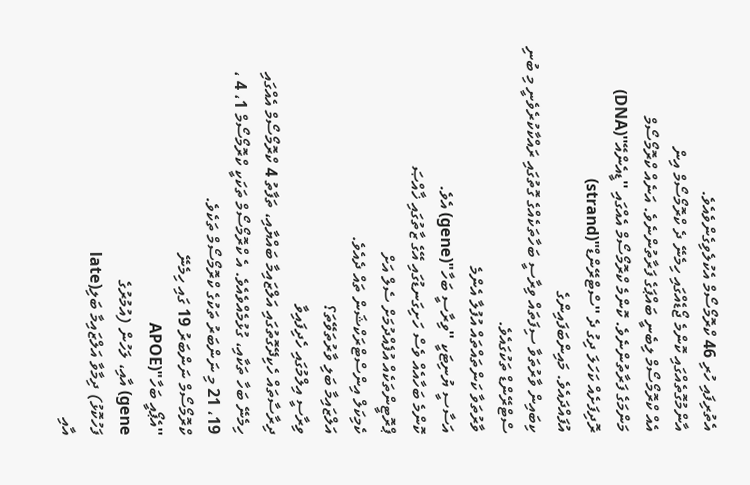އެތުރިފައި ހުރި 46 ކްރޮމޯސޯމް އެކުލެވިގެންވެއެވެ.
އާންމުގޮތެއްގައި ކޮންމެ ޖޯޑެއްގައި ހިމެނޭ ދެ ކްރޮމޯސޯމް އިން
އެއް ކްރޮމޯސޯމް ލިބެނީ ބައްޕަގެ ފަރާތުންނެވެ. އަނެއް ކްރޮމޯސޯމް
މަންމަގެ ފަރާތުންނެވެ. ކޮންމެ ކްރޮމޯސޯމް އެއްގައި ''ޑީއެންއޭ''(DNA) ރޮދިފަށެއް ކަހަލަ ދިގު ދެ ''ސްޓްރޭންޑް"(strand)
އުފައްދައެވެ. މައިންބަފައިންގެ
ކިބައިން ވާރުތަވާ ސިފަތައް ވިރާސީ ބަހާތަކެއްގެ ގޮތުގައި ރައްކާކުރެވެނީ މި ބުނި
ސްޓްރޭންޑް ތަކުގައެވެ.
ވާރުތަވާ ކަންތައްތައް އުފުލާ އެންމެ
އަސާސީ ޔުނިޓަކީ ''ވިރާސީ ބަހާ"(gene) އެވެ.
ކޮންމެ ބަހާއެއް ވެސް ހަށިގަނޑުގައި އޭގެ ޒާތުގައި ޚާއްޞަ
ޕްރޮޓީންތަކެއް އުފެއްދުމަށް ސެލް އަށް
ކެމިކަލް އިންސްޓްރަކްޝަން ތައް ދެއެވެ.
އަލްޒައިމާ ބަލި ވާރުތަވޭތަ؟
ވިރާސީ އިލްމުގައި ހެދިފައިވާ
ދިރާސާތައް ހެކިދޭގޮތުގައި އަލްޒައިމާ ބައްޔާއި، ތަފާތު 4 ކްރޮމޯސޯމް އެއްގައި
ހިމެނޭ ބަހާ ތަކާއި، ގުޅުމެއްވެއެވެ. އެ ކްރޮމޯސޯމް ތަކަކީ ކްރޮމޯސޯމް 1، 4 ،
19، 21 މި ނަންބަރު ތަކުގެ ކްރޮމޯސޯމް ތަކެވެ.
ކްރޮމޯސޯމް ނަންބަރު 19 ގައި ހިމެނޭ
''އެޕޯއީ ބަހާ"(APOE
gene) އާއި، ލަހުން (އުމުރުގެ
ފަހުކޮޅު) ދިމާވާ އަލްޒައިމާ ބަލި(late
އާއި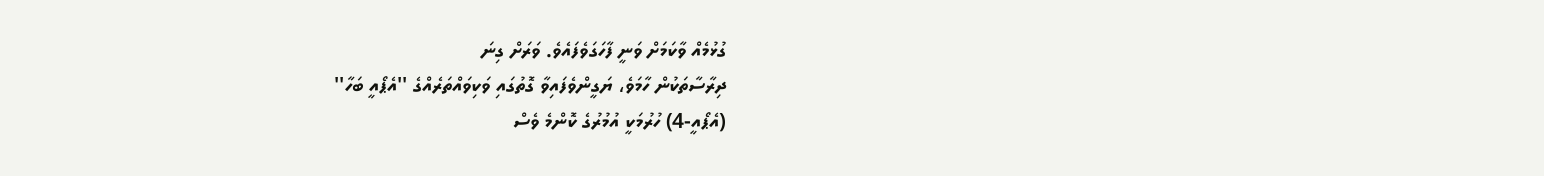ގުޅުމެއް ވާކަމަށް ވަނީ ފާހަގަވެފައެވެ. ވަރަށް ގިނަ
ދިރާސާތަކުން ހާމަވެ، ޔަގީންވެފައިވާ ގޮތުގައި ވަކިވައްތަރެއްގެ ''އެޕޯއީ ބަހާ''
(އެޕޯއީ-4) ހުރުމަކީ އުމުރުގެ ކޮންމެ ވެސް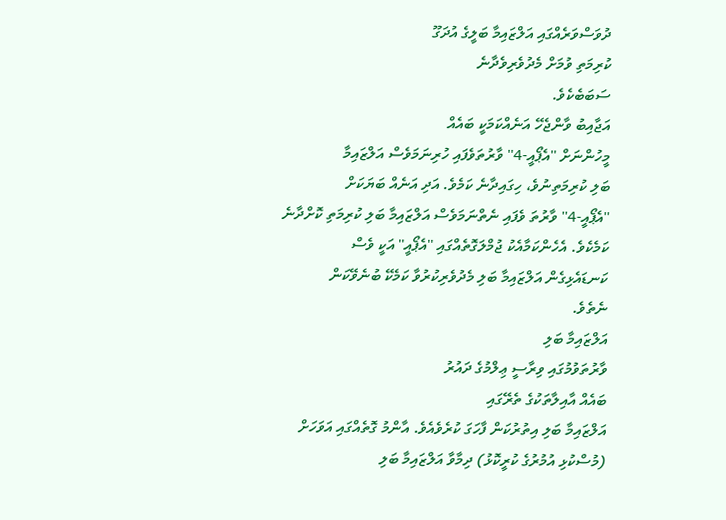ދުވަސްވަރެއްގައި އަލްޒައިމާ ބަލީގެ އުދަގޫ
ކުރިމަތި ވުމަށް މެދުވެރިވެދާނެ
ސަބަބެކެވެ.
އަޖާއިބު ވާންޖެހޭ އަނެއްކަމަކީ ބައެއް
މީހުންނަށް ''އެޕޯއީ-4'' ވާރުތަވެފައި ހުރިނަމަވެސް އަލްޒައިމާ
ބަލި ކުރިމަތިނުވެ، ހިގައިދާނެ ކަމެވެ. އަދި އަނެއް ބަޔަކަށް
''އެޕޯއީ-4'' ވާރުތަ ވެފައި ނެތްނަމަވެސް އަލްޒައިމާ ބަލި ކުރިމަތި ކޮށްދާނެ
ކަމެކެވެ. އެހެންކަމާއެކު ޖުމްލަގޮތެއްގައި ''އެޕޯއީ'' އަކީ ވެސް
ކަނޑައެޅިގެން އަލްޒައިމާ ބަލި މެދުވެރިކުރުވާ ކަމެކޭ ބުނެވޭކަން
ނެތެވެ.
އަލްޒައިމާ ބަލި
ވާރުތަވުމުގައި ވިރާސީ ޢިލްމުގެ ދައުރު
ބައެއް އާއިލާތަކުގެ ތެރޭގައި
އަލްޒައިމާ ބަލި އިތުރުކަން ފާހަގަ ކުރެވެއެވެ. އާންމު ގޮތެއްގައި އަވަހަށް
(މުސްކުޅި އުމުރުގެ ކުރީކޮޅު) ދިމާވާ އަލްޒައިމާ ބަލި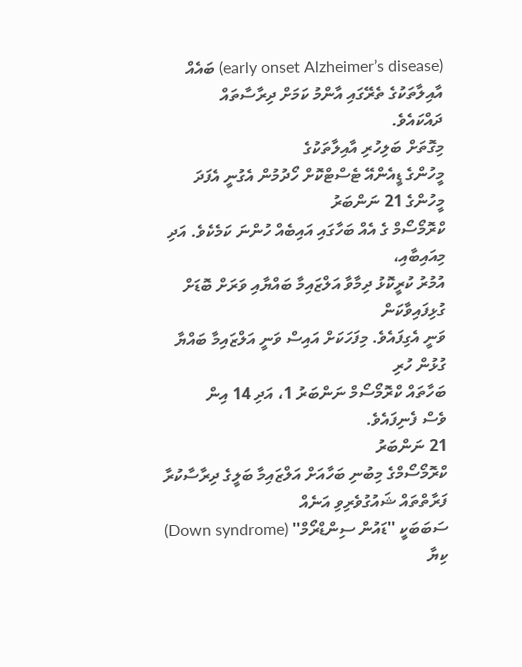(early onset Alzheimer’s disease) ބައެއް އާއިލާތަކުގެ ތެރޭގައި އާންމު ކަމަށް ދިރާސާތައް
ދައްކައެވެ.
މިގޮތަށް ބަލިހުރި އާއިލާތަކުގެ
މީހުންގެ ޑީއެންއޭ ޓެސްޓްކޮށް ހޯދުމުން އެގުނީ އެފަދަ މީހުންގެ 21 ނަންބަރު
ކްރޮމޯސޯމް ގެ އެއް ބަހާގައި އައިބެއް ހުންނަ ކަމެކެވެ. އަދި މިއައިބާއި،
އުމުރު ކުރީކޮޅު ދިމާވާ އަލްޒައިމާ ބައްޔާއި ވަރަށް ބޮޑަށް ގުޅިފައިވާކަން
ވަނީ އެގިފައެވެ. މިފަހަކަށް އައިސް ވަނީ އަލްޒައިމާ ބައްޔާ ގުޅުން ހުރި
ބަހާތައް ކްރޮމޯސޯމް ނަންބަރު 1، އަދި 14 އިން
ވެސް ފެނިފައެވެ.
21 ނަންބަރު
ކްރޮމޯސޯމްގެ މިބުނި ބަހާއަށް އަލްޒައިމާ ބަލީގެ ދިރާސާކުރާ
ފަރާތްތައް ޝައުގުވެރިވި އަނެއް
ސަބަބަކީ ''ޑައުން ސިންޑްރޯމް'' (Down syndrome)
ކިޔާ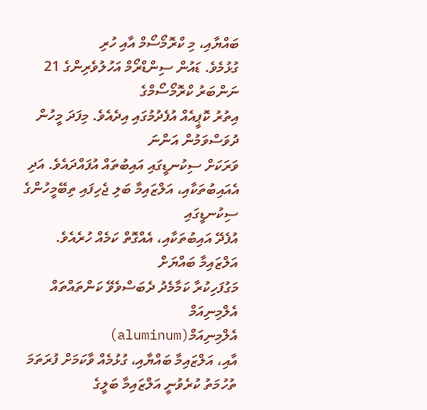ބައްޔާއި، މި ކްރޮމޯސޯމް އާއި ހުރި
ގުޅުމެވެ. ޑައުން ސިންޑްރޯމް އަހުލުވެރިންގެ 21 ނަންބަރު ކްރޮމޯސޯމްގެ
އިތުރު ކޮޕީއެއް އުފެދުމުގައި އިދެއެވެ. މިފަދަ މީހުން ދުވަސްވަމުން އަންނަ
ވަރަކަށް ސިކުނޑީގައި އައިބުތައް އުފައްދައެވެ. އަދި
އެއައިބުތަކާއި، އަލްޒައިމާ ބަލި ޖެހިފައި ތިބޭމީހުންގެ ސިކުނޑީގައި
އުފެދޭ އައިބުތަކާއި، އެއްގޮތް ކަމެއް ހުރެއެވެ.
އަލްޒައިމާ ބައްޔަށް
މަގުފަހިކުރާ ކަމާމެދު ދެބަސްވެވޭ ކަންތައްތައް
އެލްމިނިއަމް
އެލްމިނިއަމް(aluminum)
އާއި، އަލްޒައިމާ ބައްޔާއި، ގުޅުމެއް ވާކަމަށް ފުރަތަމަ
ތުހުމަތު ކުރެވުނީ އަލްޒައިމާ ބަލީގެ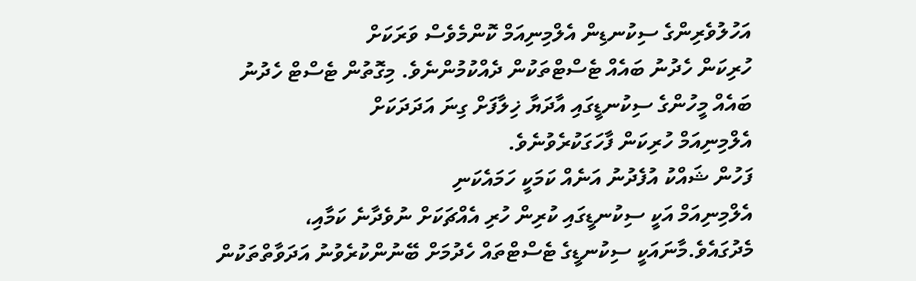އަހުލުވެރިންގެ ސިކުނޑިން އެލްމިނިއަމް ކޮންމެވެސް ވަރަކަށް
ހުރިކަން ހެދުނު ބައެއް ޓެސްޓްތަކުން ދެއްކުމުންނެވެ. މިގޮތުން ޓެސްޓް ހެދުނު
ބައެއް މީހުންގެ ސިކުނޑީގައި އާދަޔާ ޚިލާފަށް ގިނަ އަދަދަކަށް
އެލްމިނިއަމް ހުރިކަން ފާހަގަކުރެވުނެވެ.
ފަހުން ޝައްކު އުފެދުނު އަނެއް ކަމަކީ ހަމައެކަނި
އެލްމިނިއަމް އަކީ ސިކުނޑީގައި ކުރިން ހުރި އެއްޗަކަށް ނުވެދާނެ ކަމާއި،
މެދުގައެވެ.މާނައަކީ ސިކުނޑީގެ ޓެސްޓްތައް ހެދުމަށް ބޭނުންކުރެވުނު އަދަވާތްތަކުން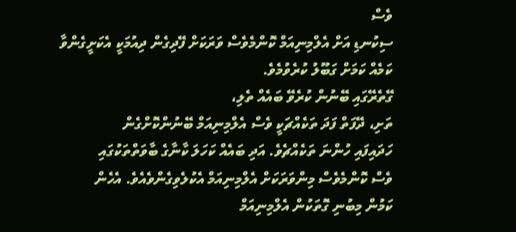ވެސް
ސިކުނޑި އަށް އެލްމިނިއަމް ކޮންމެވެސް ވަރަކަށް ފޭދިގެން ދިއުމަކީ އެކަށީގެންވާ
ކަމެއް ކަމަށް ގަބޫލު ކުރެވުމެވެ.
ގޭތެރޭގައި ބޭނުން ކުރެވޭ ބައެއް ތެލި،
ތަށި، ދޭފަތް ފަދަ ތަކެއްޗަކީ ވެސް އެލްމިނިއަމް ބޭނުންކޮށްގެން
ހަދައިފައި ހުންނަ ތަކެއްޗެވެ. އަދި ބައެއް ކަހަލަ ކާނާގެ ބާވަތްތަކުގައި
ވެސް ކޮންމެވެސް މިންވަރަކަށް އެލްމިނިއަމް އެކުލެވިގެންވެއެވެ. އެހެން
ކަމުން މިބުނި ގޮތަކުން އެލްމިނިއަމް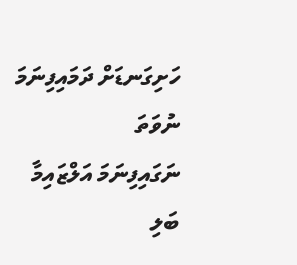ހަށިގަނޑަށް ދަމައިފިނަމަ ނުވަތަ
ނަގައިފިނަމަ އަލްޒައިމާ ބަލި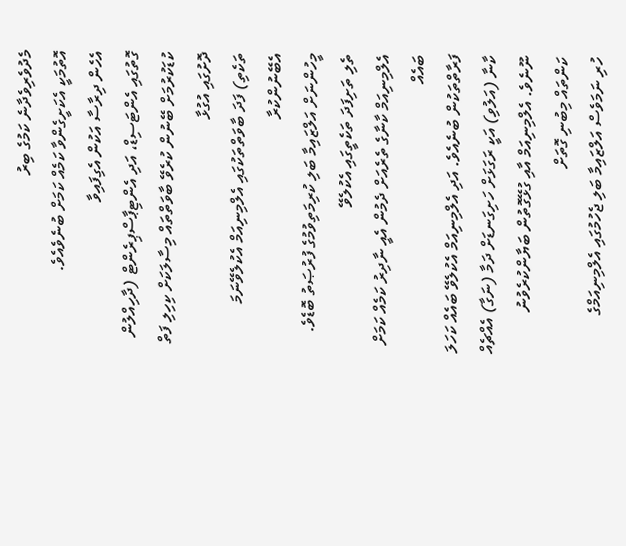މެދުވެރިވެދާނެ ކަމުގެ ބިރު
އޮތުމަކީ އެކަށީގެންވާ ކަމެއް ކަމަށް ބުނެވެއެވެ.
އެހެން ދިރާސާ އަކުން އެގިފައިވާ
ގޮތުގައި އެންޓަސިޑް، އަދި އެންޓިޕާސްޕިރެންޓް (ދާހިއްލުން
ކުޑަކުރުމަށް ބޭނުން ކުރެވޭ ބާވަތްތައް މިސާލަކަށް ކިހިލި ފަތް ދޮށުގައި އުގުޅާ
ތަކެތި) ފަދަ ބާވަތްތަކުގައި އެލްމިނިއަމް އެކުލެވޭނަމަ އެބޭނުންކުރާ
މީހުންނަށް އަލްޒައިމާ ބަލި ކުރިމަތިވުމުގެ ފުރުޞަތު ބޮޑެވެ.
ތެލި ތަށިފަދަ ތަކެތީގައި އެކުލެވޭ
އެލްމިނިއަމް ކާނާގެ ތެރެއަށް ދެމުން އެއީ ނާދިރު ކަމެއް ކަމަށް ބައެއް
ފަރާތްތަކުން ބުނެއެވެ. އަދި އެލްމިނިއަމް އެކުލެވޭ ބައެއް ކަހަލަ
ކާނާ (އަލުވި) އަކީ ރަގަޅަށް ހަށިގަނޑަށް ދަމާ (ނަގާ) އެއްޗެއް
ނޫނެވެ. އެލްމިނިއަމް އާއި ގުޅޭގޮތުން ބަޔާންކުރެވުނު ކަންތައް މިބުނި ގޮތަށް
ހުރި ނަމަވެސް އަލްޒައިމާ ބަލި ޖެހުމުގައި އެލްމިނިއަމްގެ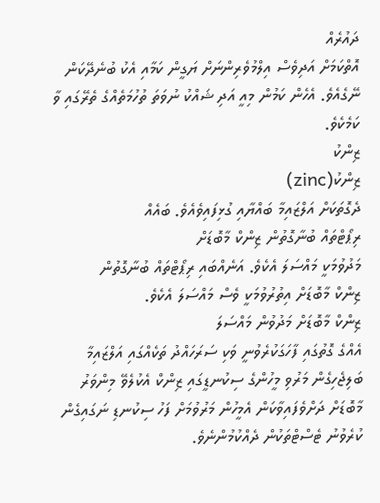ދައުރެއް
އޮތްކަމަށް އަދިވެސް އިލްމުވެރިންނަށް ޔަގީން ކަމާއި އެކު ބުނެދޭކަން
ނޭގެއެވެ. އެހެން ކަމުން މިއީ އަދި ޝައްކު ނުވަތަ ތުހުމަތެއްގެ ތެރޭގައި ވާ
ކަމެކެވެ.
ޒިންކު
ޒިންކު(zinc)
ދެގޮތަކަށް އަލްޒައިމާ ބައްޔާއި ގުޅިފައިވެއެވެ. ބައެއް
ރިޕޯޓްތައް ބުނާގޮތުން ޒިންކް މާބޮޑަށް
މަދުވުމަކީ މައްސަލަ އެކެވެ. އަނެއްބައި ރިޕޯޓްތައް ބުނާގޮތުން
ޒިންކް މާބޮޑަށް އިތުރުވުމަކީ ވެސް މައްސަލަ އެކެވެ.
ޒިންކް މާބޮޑަށް މަދުވުން މައްސަލަ
އެއްގެ ގޮތުގައި ފާހަގަކުރެވުނީ ވަކި ސަރަހައްދު ތަކެއްގައި އަލްޒައިމާ
ބަލިޖެހިގެން މަރުވި މީހުންގެ ސިކުނޑީގައި ޒިންކް އެކުލެވޭ މިންވަރު
މާބޮޑަށް ދަށްވެފައިވާކަން އެމީހުން މަރުވުމަށް ފަހު ސިކުނޑި ނަގައިގެން
ކުރެވުނު ޓެސްޓްތަކުން ދެއްކުމުންނެވެ.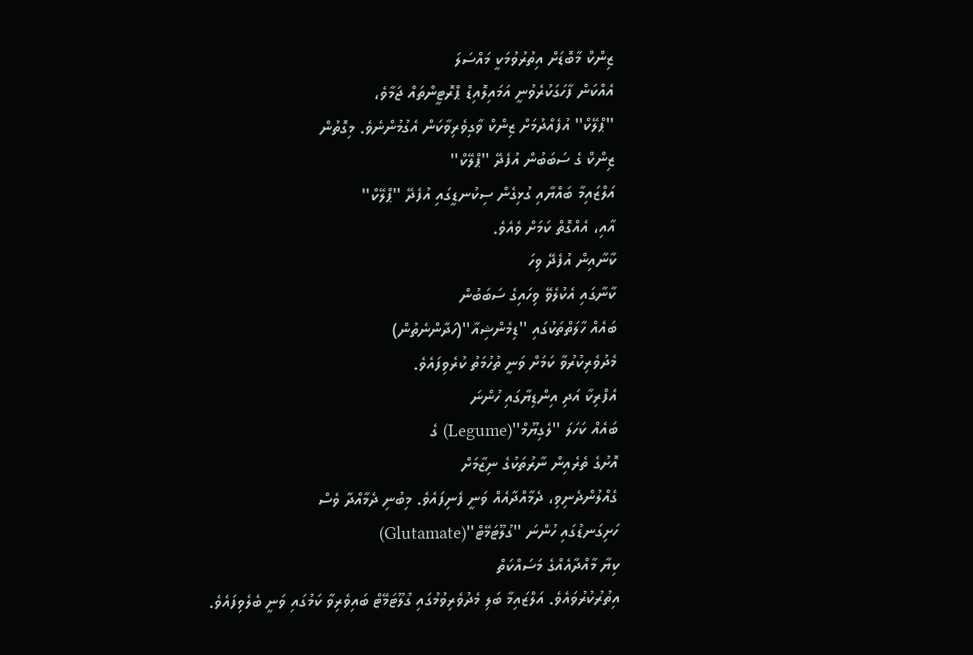ޒިންކް މާބޮޑަށް އިތުރުވުމަކީ މައްސަލަ
އެއްކަން ފާހަގަކުރެވުނީ އަމައިލޮއިޑް ޕްރޮޓީންތައް ޖަމާވެ،
''ޕްލޭކް'' އުފެއްދުމަށް ޒިންކް ވާގިވެރިވާކަން އެގުމުންނެވެ. މިގޮތުން
ޒިންކް ގެ ސަބަބުން އުފެދޭ ''ޕްލޭކް''
އަލްޒައިމާ ބައްޔާއި ގުޅިގެން ސިކުނޑީގައި އުފެދޭ ''ޕްލޭކް''
އާއި، އެއްގޮތް ކަމަށް ވެއެވެ.
ކާނާއިން އުފެދޭ ވިހަ
ކާނާގައި އެކުލެވޭ ވިހައިގެ ސަބަބުން
ބައެއް ހާލަތްތަކުގައި ''ޑިމެންޝިއާ''(ހަދާންނެތުން)
މެދުވެރިކުރުވާ ކަމަށް ވަނީ ތުހުމަތު ކުރެވިފައެވެ.
އެފްރިކާ އަދި އިންޑިޔާގައި ހުންނަ
ބައެއް ކަހަލަ ''ލެގިޔޫމް''(Legume) ގެ
އޮށުގެ ތެރެއިން ނާރުތަކުގެ ނިޒާމަށް
ގެއްލުންދެނިވި، ދެމާއްދާއެއް ވަނީ ފެނިފައެވެ. މިބުނި ދެމާއްދާ ވެސް
ހަށިގަނޑުގައި ހުންނަ ''ގުލޫޓަމޭޓް''(Glutamate)
ކިޔާ މާއްދާއެއްގެ މަސައްކަތް
އިތުރުކުރުވައެވެ. އަލްޒައިމާ ބަލި މެދުވެރިވުމުގައި ގުލޫޓަމޭޓް ބައިވެރިވާ ކަމުގައި ވަނީ ބެލެވިފައެވެ.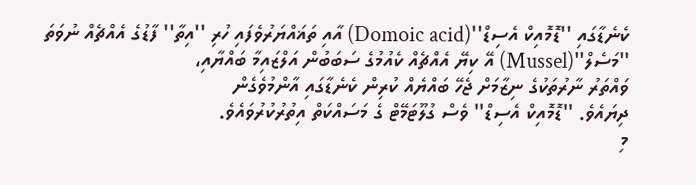ކެނެޑާގައި ''ޑޮމޮއިކް އެސިޑް''(Domoic acid) އާއި ތަޣައްޔަރުވެފައި ހުރި ''އިތާ'' ފާޑުގެ އެއްޗެއް ނުވަތަ
''މަސެލް''(Mussel) އޭ ކިޔޭ އެއްޗެއް ކެއުމުގެ ސަބަބުން އަލްޒައިމާ ބައްޔާއި،
ވައްތަރު ނާރުތަކުގެ ނިޒާމަށް ޖެހޭ ބައްޔެއް ކުރިން ކެނެޑާގައި އާންމުވެގެން
ދިޔައެވެ. ''ޑޮމޮއިކް އެސިޑް'' ވެސް ގުލޫޓަމޭޓް ގެ މަސައްކަތް އިތުރުކުރުވައެވެ.
މި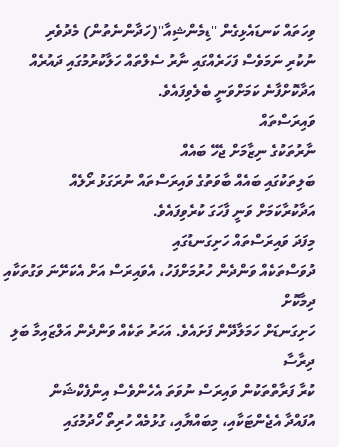ވިހަތައް ކަނޑައެޅިގެން ''ޑިމެންޝިއާ''(ހަދާންނެތުން) މެދުވެރި
ނުކުރި ނަމަވެސް ފަހަރެއްގައި ނާރު ސެލްތައް ހަލާކުރުމުގައި ދައުރެއް
އަދާކޮށްފާނެ ކަމަށްވަނީ ބެލެވިފައެވެ.
ވައިރަސްތައް
ނާރުތަކުގެ ނިޒާމަށް ޖެހޭ ބައެއް
ބަލިތަކުގައި ބައެއް ބާވަތުގެ ވައިރަސްތައް ނުރަގަޅު ރޯލެއް
އަދާކުރާކަމަށް ވަނީ ފާހަގަ ކުރެވިފައެވެ.
މިފަދަ ވައިރަސްތައް ހަށިގަނޑުގައި
ދުވަސްތަކެއް ވަންދެން ހުރުމަށްފަހު، އެވައިރަސް އަށް އެކަށޭނަ ވަގުތަކާއި ދިމާކޮށް
ހަށިގަނޑަށް ހަމަލާދޭން ފަށައެވެ. އަހަރު ތަކެއް ވަންދެން އަލްޒައިމާ ބަލި ދިރާސާ
ކުރާ ފަރާތްތަކުން ވައިރަސް ނުވަތަ އެހެންވެސް އިންފެކްޝަން
އުފައްދާ އެޖެންޓަކާއި، މިބައްޔާއި، ގުޅުމެއް ހުރިތޯ ހޯދުމުގައި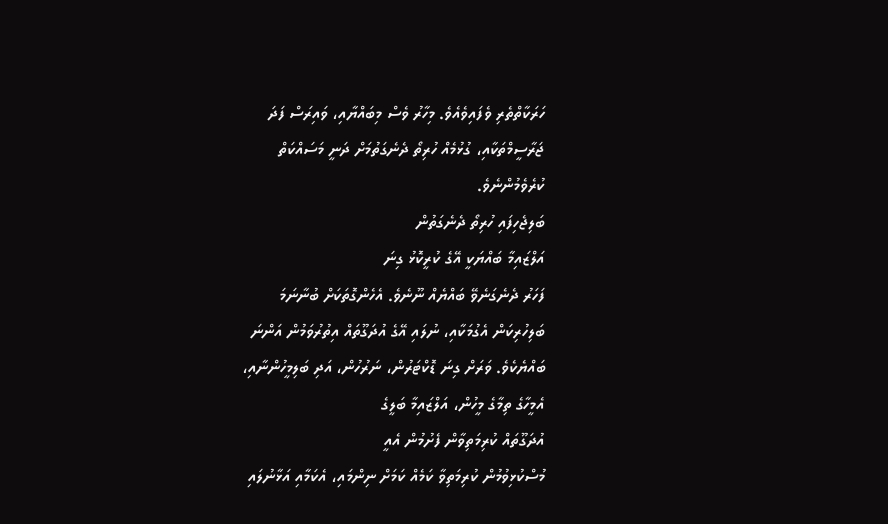ހަރަކާތްތެރި ވެފައިވެއެވެ. މިހާރު ވެސް މިބައްޔާއި، ވައިރަސް ފަދަ
ޖަރާސީމްތަކާއި، ގުޅުމެއް ހުރިތޯ ދެނެގަތުމަށް ދަނީ މަސައްކަތް
ކުރެވެމުންނެވެ.
ބަލިޖެހިފައި ހުރިތޯ ދެނެގަތުން
އަލްޒައިމާ ބައްޔަކީ އޭގެ ކުރީކޮޅު ގިނަ
ފަހަރު ދެނެގަނެވޭ ބައްޔެއް ނޫނެވެ. އެހެންގޮތަކަށް ބުނާނަމަ
ބަލިހުރިކަން އެގުމަކާއި، ނުލައި އޭގެ އުދަގޫތައް އިތުރުވަމުން އަންނަ
ބައްޔެކެވެ. ވަރަށް ގިނަ ޑޮކްޓަރުން، ނަރުހުން، އަދި ބަލިމީހުންނާއި،
އެމީހާގެ ތިމާގެ މީހުން، އަލްޒައިމާ ބަލީގެ
އުދަގޫތައް ކުރިމަތިވާން ފެށުމުން އެއީ
މުސްކުޅިވުމުން ކުރިމަތިވާ ކަމެއް ކަމަށް ނިންމައި، އެކަމާއި އަޅާނުލައި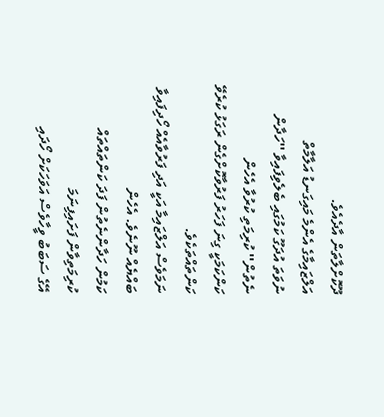ދޫކޮށްލާތަން އާދެއެވެ.
އަލްޒައިމާގެ އެންމެ މައިގަނޑު އަލާމާތް
ނުވަތަ އުދަގޫ ކަމުގައި ބެލެވިފައިވާ ''ހަދާން ނެތުން'' ކުރިމަތި ކުރުވާ އެހެން
ކަންކަމަކީ ގިނަ ފަހަރު ފަރުވާކޮށްގެން ރަގަޅު ކުރެވޭ ކަންތައްތަކެވެ.
ނަމަވެސް އަލްޒައިމާ އަކީ އަދި ފަރުވާއެއް ހޯދިފައިވާ ބައްޔެއް ނޫނެވެ. އެހެން
ކަމުން ހަދާންނެތުން ފަދަ ކަންތައްތައް ކުރިމަތިވާން ފަށައިފިނަމަ
އޭގެ ސަބަބު ވީހާވެސް އަވަހަކަށް ހޯދައި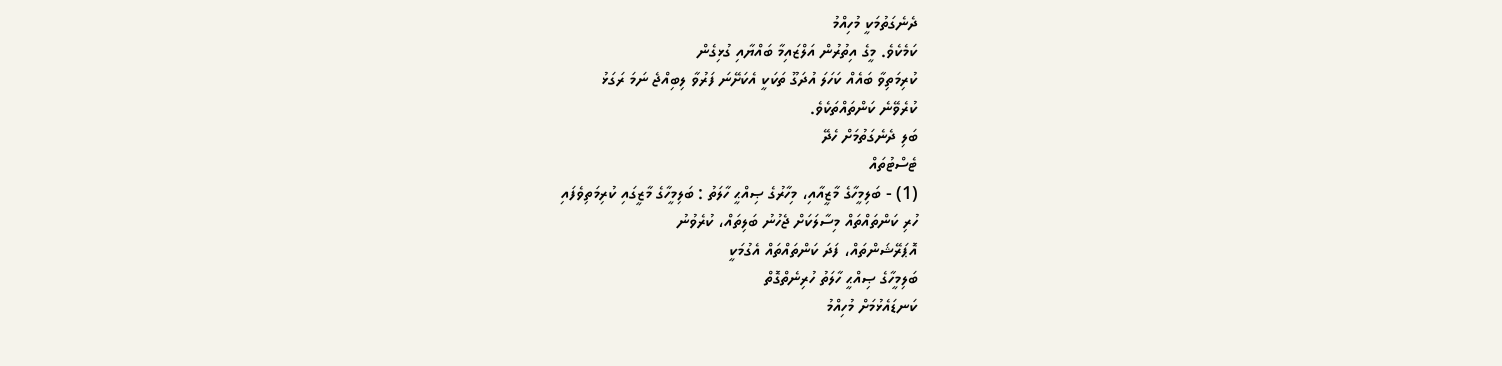ދެނެގަތުމަކީ މުހިއްމު
ކަމެކެވެ. މީގެ އިތުރުން އަލްޒައިމާ ބައްޔާއި ގުޅިގެން
ކުރިމަތިވާ ބައެއް ކަހަލަ އުދަގޫ ތަކަކީ އެކަށޭނަ ފަރުވާ ލިބިއްޖެ ނަމަ ރަގަޅު
ކުރެވޭނެ ކަންތައްތަކެވެ.
ބަލި ދެނެގަތުމަށް ހެދޭ
ޓެސްޓުތައް
(1) - ބަލިމީހާގެ މާޒީއާއި، މިހާރުގެ ޞިއްޙީ ހާލަތު : ބަލިމީހާގެ މާޒީގައި ކުރިމަތިވެފައި
ހުރި ކަންތައްތައް މިސާލަކަށް ޖެހުނު ބަލިތައް، ކުރެވުނު
އޮޕަރޭޝަންތައް، ފަދަ ކަންތައްތައް އެގުމަކީ
ބަލިމީހާގެ ޞިއްޙީ ހާލަތު ހުރިނެތްގޮތް
ކަނޑައެޅުމަށް މުހިއްމު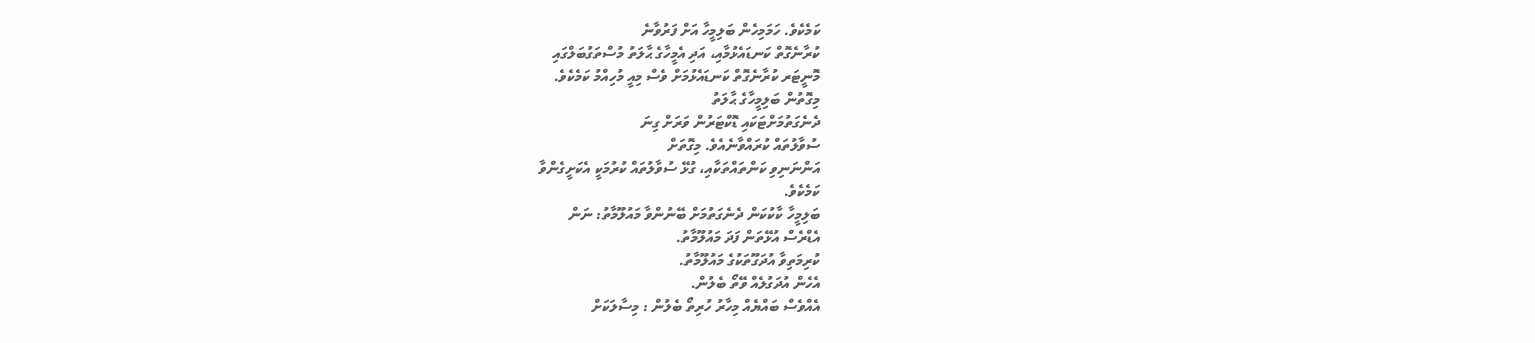ކަމެކެވެ. ހަމަމިހެން ބަލިމީހާ އަށް ފަރުވާނެ
ކުރާނެގޮތް ކަނޑައެޅުމާއި، އަދި އެމީހާގެ ޙާލަތު މުސްތަގުބަލްގައި
މޮނީޓަރ ކުރާނެގޮތް ކަނޑައެޅުމަށް ވެސް މިއީ މުހިއްމު ކަމެކެވެ.
މިގޮތުން ބަލިމީހާގެ ޙާލަތު
ދެނެގަތުމަށްޓަކައި ޑޮކްޓަރުން ވަރަށް ގިނަ
ސުވާލުތައް ކުރައްވާނެއެވެ. މިގޮތަށް
އަންނަނިވި ކަންތައްތަކާއި، ގުޅޭ ސުވާލުތައް ކުރުމަކީ އެކަށީގެންވާ
ކަމެކެވެ.
ބަލިމީހާ ކާކުކަން ދެނެގަތުމަށް ބޭނުންވާ މައުލޫމާތު: ނަން
އެޑްރެސް އުޅޭތަން ފަދަ މައުލޫމާތު.
ކުރިމަތިވާ އުދަގޫތަކުގެ މައުލޫމާތު.
އެހެން އުދަގުލެއް ވޭތޯ ބެލުން.
އެއްވެސް ބައްޔެއް މިހާރު ހުރިތޯ ބެލުން : މިސާލަކަށް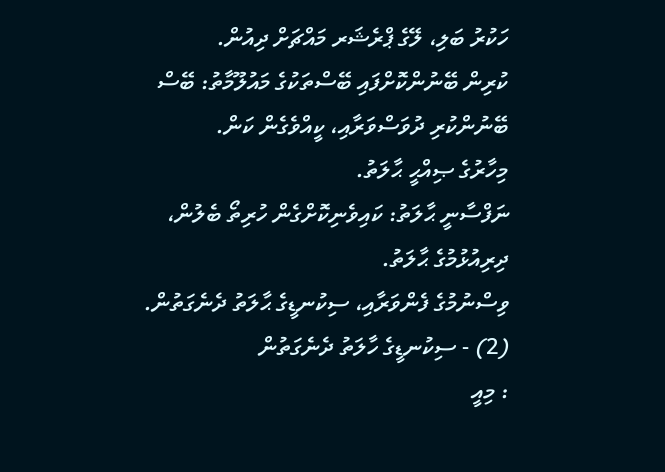ހަކުރު ބަލި، ލޭގެ ޕްރެޝަރ މައްޗަށް ދިއުން.
ކުރިން ބޭނުންކޮށްފައި ބޭސްތަކުގެ މައުލޫމާތު: ބޭސް
ބޭނުންކުރި ދުވަސްވަރާއި، ކީއްވެގެން ކަން.
މިހާރުގެ ޞިއްޙީ ޙާލަތު.
ނަފްސާނީ ޙާލަތު: ކައިވެނިކޮށްގެން ހުރިތޯ ބެލުން،
ދިރިއުޅުމުގެ ޙާލަތު.
ވިސްނުމުގެ ފެންވަރާއި، ސިކުނޑީގެ ޙާލަތު ދެނެގަތުން.
(2) - ސިކުނޑީގެ ހާލަތު ދެނެގަތުން
: މިއީ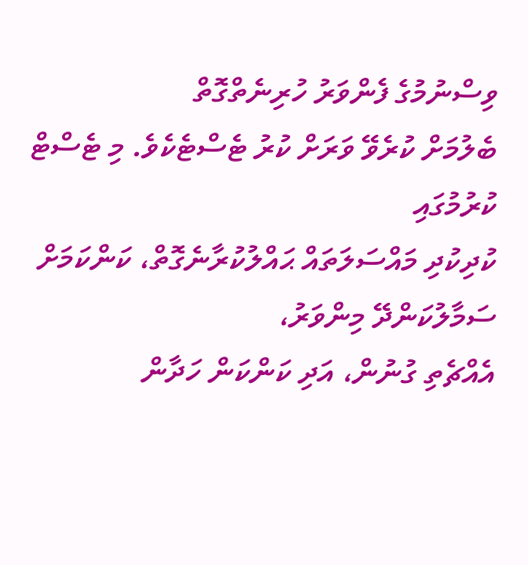ވިސްނުމުގެ ފެންވަރު ހުރިނެތްގޮތް
ބެލުމަށް ކުރެވޭ ވަރަށް ކުރު ޓެސްޓެކެވެ. މި ޓެސްޓް ކުރުމުގައި
ކުދިކުދި މައްސަލަތައް ޙައްލުކުރާނެގޮތް، ކަންކަމަށް ސަމާލުކަންދޭ މިންވަރު،
އެއްޗެތި ގުނުން، އަދި ކަންކަން ހަދާން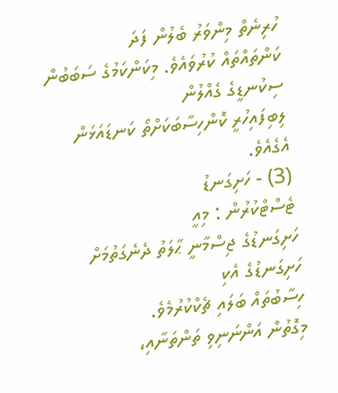ހުރިނެތް މިންވަރު ބެލުން ފަދަ
ކަންތައްތައް ކުރުވައެވެ. މިކަންކަމުގެ ސަބަބުން ސިކުނޑީގެ ގެއްލުން
ލިބިފައިހުރީ ކޮންހިސާބަކަށްތޯ ކަނޑައަޅަން
އެގެއެވެ.
(3) - ހަށިގަނޑު
ޓެސްޓްކުރުން : މިއީ
ހަށިގަނޑުގެ ޖިސްމާނީ ޙާލަތު ދެނެގަތުމަށް ހަށިގަނޑުގެ އެކި
ހިސާބުތައް ބަލައި ޗެކްކުރުމެވެ.
މިގޮތުން އަންނަނިވި ތަންތަނާއި،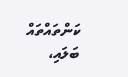ކަންތައްތައް ބަލައި،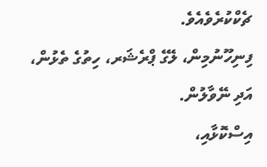ޗެކްކުރެވެއެވެ.
ފިނިހޫނުމިން، ލޭގެ ޕްރެޝަރ، ހިތުގެ ތެޅުން، އަދި ނޭވާލުން.
އިސްކޮޅާއި،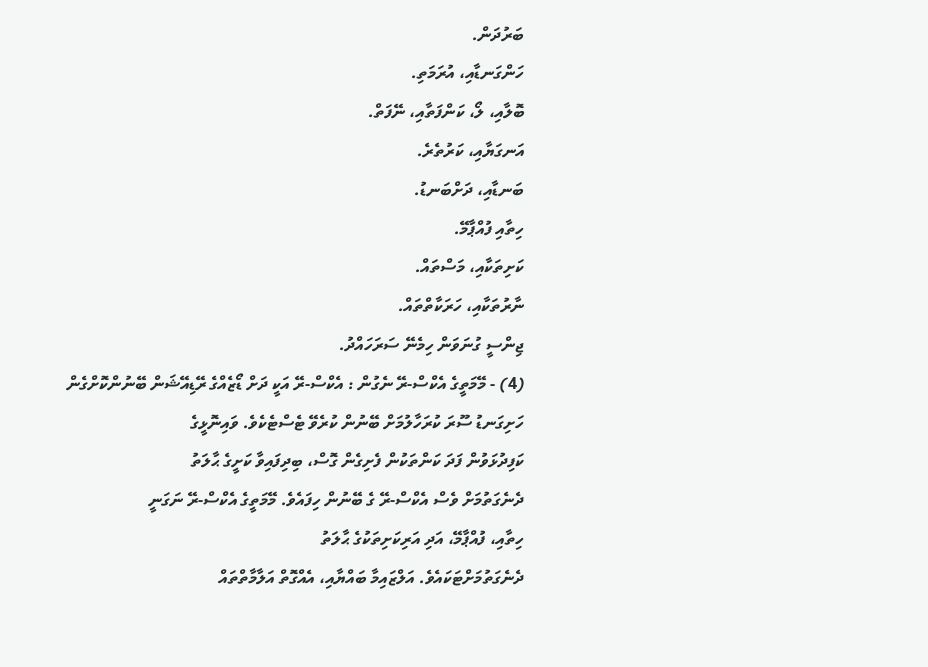ބަރުދަން.
ހަންގަނޑާއި، އުރަމަތި.
ބޮލާއި، ލޯ، ކަންފަތާއި، ނޭފަތް.
އަނގަޔާއި، ކަރުތެރެ.
ބަނޑާއި، ދަށްބަނޑު.
ހިތާއި ފުއްޕާމޭ.
ކަށިތަކާއި، މަސްތައް.
ނާރުތަކާއި، ހަރަކާތްތައް.
ޖިންސީ ގުނަވަން ހިމެނޭ ސަރަހައްދު.
(4) - މޭމަތީގެ އެކްސް-ރޭ ނެގުން : އެކްސް-ރޭ އަކީ ދަށް ޑޯޒެއްގެ ރޭޑިއޭޝަން ބޭނުންކޮށްގެން
ހަށިގަނޑު ސޫރަ ކުރަހާލުމަށް ބޭނުން ކުރެވޭ ޓެސްޓެކެވެ. ވައިނޮޅީގެ
ކަފިދުޅަވުން ފަދަ ކަންތަކުން ފެށިގެން ގޮސް، ބިދިފައިވާ ކަށީގެ ޙާލަތު
ދެނެގަތުމަށް ވެސް އެކްސް-ރޭ ގެ ބޭނުން ހިފައެވެ. މޭމަތީގެ އެކްސް-ރޭ ނަގަނީ
ހިތާއި، ފުއްޕާމޭ، އަދި އަރިކަށިތަކުގެ ޙާލަތު
ދެނެގަތުމަށްޓަކައެވެ. އަލްޒައިމާ ބައްޔާއި، އެއްގޮތް އަލާމާތްތައް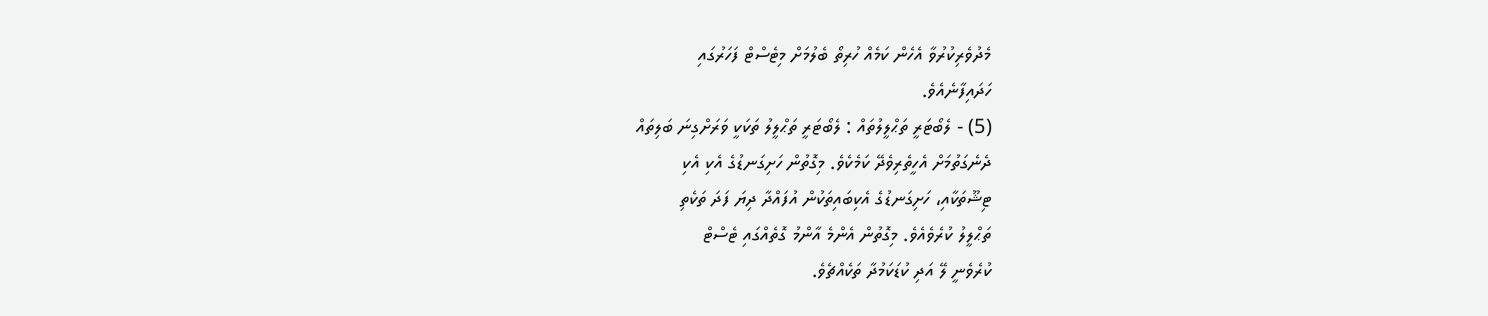މެދުވެރިކުރުވާ އެހެން ކަމެއް ހުރިތޯ ބެލުމަށް މިޓެސްޓް ފަހަރުގައި
ހަދައިފާނެއެވެ.
(5) - ލެބޯޓަރީ ތަޙްލީލުތައް : ލެބޯޓަރީ ތަޙްލީލު ތަކަކީ ވަރަށްގިނަ ބަލިތައް
ދެނެގަތުމަށް އެހީތެރިވެދޭ ކަމެކެވެ. މިގޮތުން ހަށިގަނޑުގެ އެކި އެކި
ޓިޝޫތަކާއި، ހަށިގަނޑުގެ އެކިބައިތަކުން އުފައްދާ ދިޔަ ފަދަ ތަކެތި
ތަޙްލީލު ކުރެވެއެވެ. މިގޮތުން އެންމެ އާންމު ގޮތެއްގައި ޓެސްޓް
ކުރެވެނީ ލޭ އަދި ކުޑަކަމުދާ ތަކެއްޗެވެ.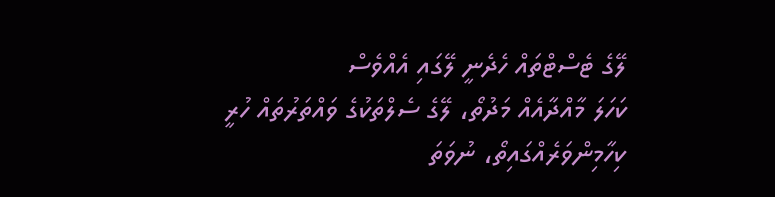ލޭގެ ޓެސްޓްތައް ހެދެނީ ލޭގައި އެއްވެސް
ކަހަލަ މާއްދާއެއް މަދުތޯ، ލޭގެ ސެލްތަކުގެ ވައްތަރުތައް ހުރީ
ކިހާމިންވަރެއްގައިތޯ، ނުވަތަ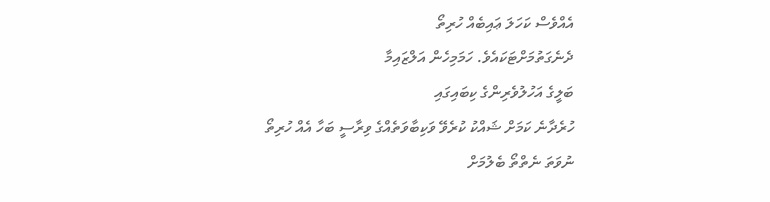އެއްވެސް ކަހަލަ ޢައިބެއް ހުރިތޯ
ދެނެގަތުމަށްޓަކައެވެ. ހަމަމިހެން އަލްޒައިމާ
ބަލީގެ އަހުލުވެރިންގެ ކިބައިގައި
ހުރެދާނެ ކަމަށް ޝައްކު ކުރެވޭ ވަކިބާވަތެއްގެ ވިރާސީ ބަހާ އެއް ހުރިތޯ
ނުވަތަ ނެތްތޯ ބެލުމަށް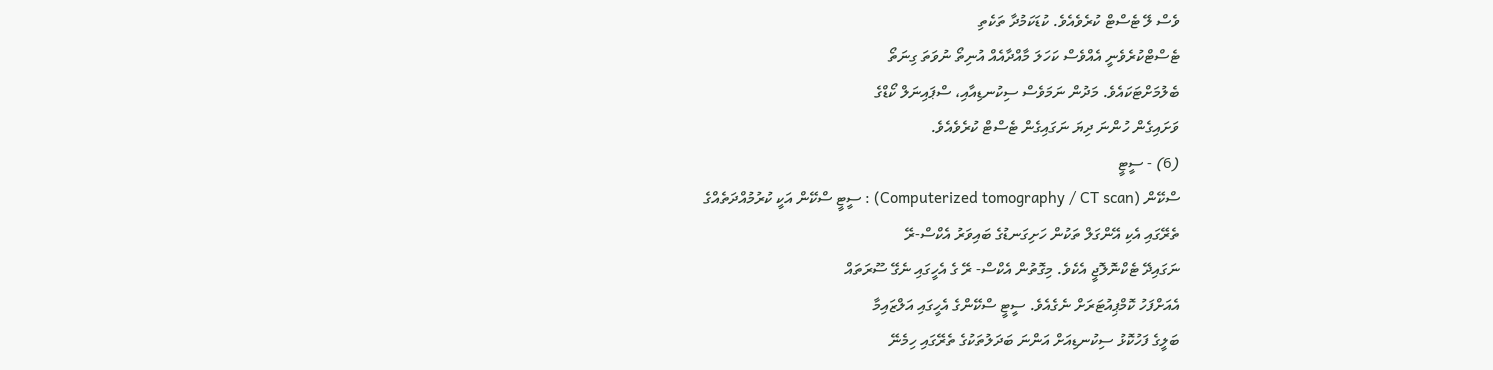ވެސް ލޭ ޓެސްޓް ކުރެވެއެވެ. ކުޑަކަމުދާ ތަކެތި
ޓެސްޓްކުރެވެނީ އެއްވެސް ކަހަލަ މާއްދާއެއް އުނިތޯ ނުވަތަ ގިނަތޯ
ބެލުމަށްޓަކައެވެ. މަދުން ނަމަވެސް ސިކުނޑިއާއި، ސްޕައިނަލް ކޯޑްގެ
ވަށައިގެން ހުންނަ ދިޔަ ނަގައިގެން ޓެސްޓް ކުރެވެއެވެ.
(6) - ސީޓީ
ސްކޭން (Computerized tomography / CT scan) : ސީޓީ ސްކޭން އަކީ ކުރުމުއްދަތެއްގެ
ތެރޭގައި އެކި އޭންގަލް ތަކުން ހަށިގަނޑުގެ ބައިވަރު އެކްސް-ރޭ
ނަގައިދޭ ޓެކްނޮލޮޖީ އެކެވެ. މިގޮތުން އެކްސް- ރޭ ގެ އެހީގައި ނެގޭ ސޫރަތައް
އެއަށްފަހު ކޮމްޕިއުޓަރަށް ނެގެއެވެ. ސީޓީ ސްކޭންގެ އެހީގައި އަލްޒައިމާ
ބަލީގެ ފަހުކޮޅު ސިކުނޑިއަށް އަންނަ ބަދަލުތަކުގެ ތެރޭގައި ހިމެނޭ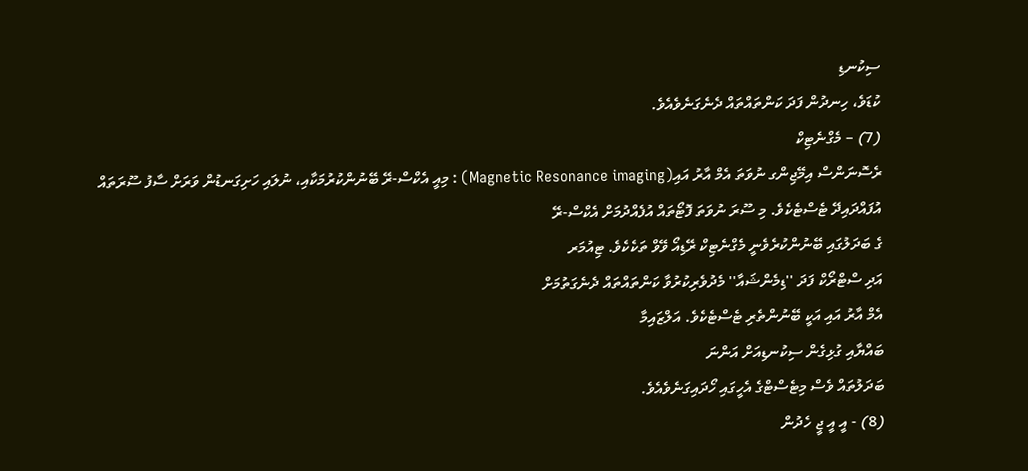ސިކުނޑި
ކުޑަވެ، ހިނދުން ފަދަ ކަންތައްތައް ދެނެގަނެވެއެވެ.
(7) – މެގްނެޓިކް
ރެސޮނަންސް އިމޭޖިންގ ނުވަތަ އެމް އާރު އައި(Magnetic Resonance imaging) : މިއީ އެކްސް-ރޭ ބޭނުންކުރުމަކާއި، ނުލައި ހަށިގަނޑުން ވަރަށް ސާފު ސޫރަތައް
އުފައްދައިދޭ ޓެސްޓެކެވެ. މި ސޫރަ ނުވަތަ ފޮޓޯތައް އުފެއްދުމަށް އެކްސް-ރޭ
ގެ ބަދަލުގައި ބޭނުންކުރެވެނީ މެގްނެޓިކް ރޭޑިއޯ ވޭވް ތަކެކެވެ. ޓިއުމަރ
އަދި ސްޓްރޯކް ފަދަ ''ޑިމެންޝައާ'' މެދުވެރިކުރުވާ ކަންތައްތައް ދެނެގަތުމަށް
އެމް އާރު އައި އަކީ ބޭނުންތެރި ޓެސްޓެކެވެ. އަލްޒައިމާ
ބައްޔާއި ގުޅިގެން ސިކުނޑިއަށް އަންނަ
ބަދަލުތައް ވެސް މިޓެސްޓްގެ އެހީގައި ހޯދައިގަނެވެއެވެ.
(8) - އީ އީ ޖީ ހެދުން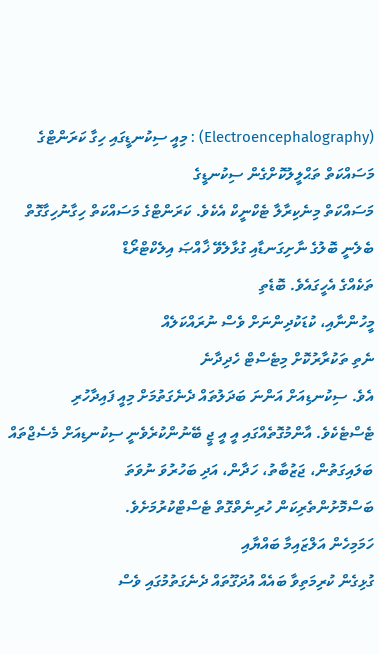(Electroencephalography) : މިއީ ސިކުނޑީގައި ހިގާ ކަރަންޓްގެ މަސައްކަތް ތަޙްލީލުކޮށްގެން ސިކުނޑީގެ
މަސައްކަތް މިނެކިރާލާ ޓެކްނީކް އެކެވެ. ކަރަންޓްގެ މަސައްކަތް ހިގާނުހިގާގޮތް
ބެލެނީ ބޮލުގެ ނާށިގަނޑާއި ގުޅާލެވޭ ޚާއްޞަ އިލެކްޓްރޯޑް
ތަކެއްގެ އެހީގައެވެ. ބޮޑެތި
މީހުންނާއި، ކުޑަކުދިންނަށް ވެސް ނުރައްކަލެއް
ނެތި ތަކުރާރުކޮށް މިޓެސްޓް ހެދިދާނެ
އެވެ. ސިކުނޑިއަށް އަންނަ ބަދަލުތައް ދެނެގަތުމަށް މިއީ ފައިދާހުރި
ޓެސްޓެކެވެ. އާންމުގޮތެއްގައި އީ އީ ޖީ ބޭނުންކުރެވެނީ ސިކުނޑިއަށް މެސެޖްތައް
ބަލައިގަތުން، ޖަޒުބާތު، ހަދާން، އަދި ބަހުރުވަ ނުވަތަ
ބަސްމޮށުންތެރިކަން ހުރިނެތްގޮތް ޓެސްޓްކުރުމަށެވެ.
ހަމަމިހެން އަލްޒައިމާ ބައްޔާއި
ގުޅިގެން ކުރިމަތިވާ ބައެއް އުދަގޫތައް ދެނެގަތުމުގައި ވެސް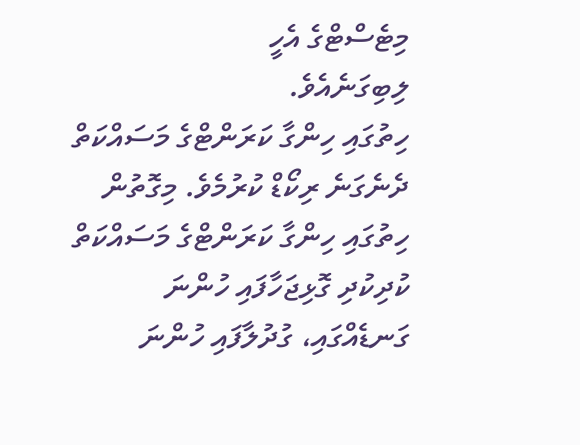މިޓެސްޓްގެ އެހީ
ލިބިގަނެއެވެ.
ހިތުގައި ހިންގާ ކަރަންޓްގެ މަސައްކަތް ދެނެގަނެ ރިކޯޑް ކުރުމެވެ. މިގޮތުން
ހިތުގައި ހިންގާ ކަރަންޓްގެ މަސައްކަތް ކުދިކުދި ގޮޅިޖަހާފައި ހުންނަ
ގަނޑެއްގައި، ގުދުލާފައި ހުންނަ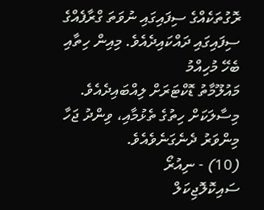ރޮގުތަކެއްގެ ސިފައިގައި ނުވަތަ ގްރާފެއްގެ
ސިފައިގައި ދައްކައިދެއެވެ. މިއިން ހިތާއި ބެހޭ މުހިއްމު
މައުލޫމާތު ޑޮކްޓަރަށް ލިއްބައިދެއެވެ.
މިސާލަކަށް ހިތުގެ ތެޅުމާއި، ވިންދު ޖަހާ މިންވަރު ދެނެގަނެވެއެވެ.
(10) - ނިއުރޯ
ސައިކޮލޮޖިކަލް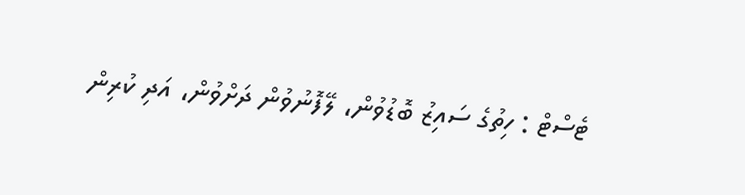ޓެސްޓް : ހިތުގެ ސައިޒު ބޮޑުވުން، ލޭފޮނުވުން ދަށްވުން، އަދި ކުރިން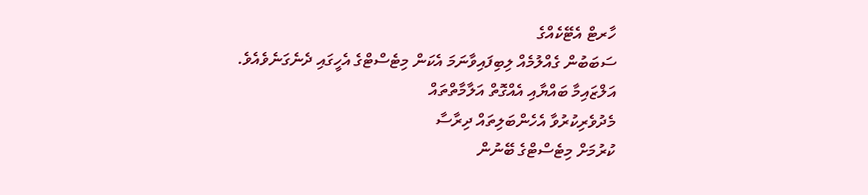ހާރޓް އެޓޭކެއްގެ
ސަބަބުން ގެއްލުމެއް ލިބިފައިވާނަމަ އެކަން މިޓެސްޓްގެ އެހީގައި ދެނެގަނެވެއެވެ.
އަލްޒައިމާ ބައްޔާއި އެއްގޮތް އަލާމާތްތައް
މެދުވެރިކުރުވާ އެހެންބަލިތައް ދިރާސާ
ކުރުމަށް މިޓެސްޓްގެ ބޭނުން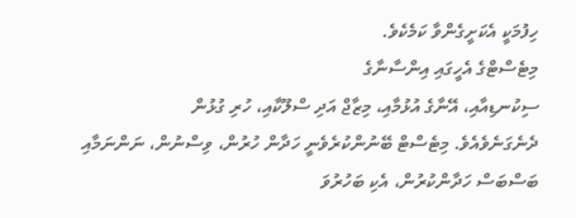ހިފުމަކީ އެކަށީގެންވާ ކަމެކެވެ.
މިޓެސްޓްގެ އެހީގައި އިންސާނާގެ
ސިކުނޑިއާއި، އޭނާގެ އުޅުމާއި، މިޒާޖް އަދި ސްލޫކާއި، ހުރި ގުޅުން
ދެނެގަނެވެއެވެ. މިޓެސްޓް ބޭނުންކުރެވެނީ ހަދާން ހުރުން، ވިސްނުން، ނަންނަމާއި
ބަސްބަސް ހަދާންކުރުން، އެކި ބަހުރުވަ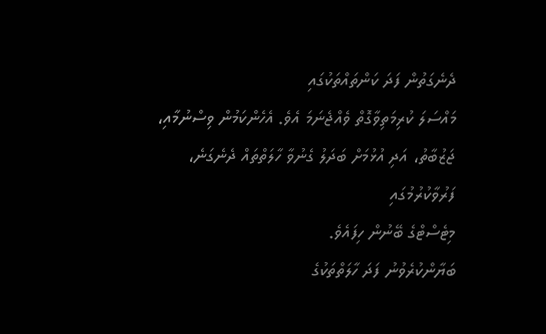ދެނެގަތުން ފަދަ ކަންތައްތަކުގައި
މައްސަލަ ކުރިމަތިވާގޮތް ވެއްޖެނަމަ އެވެ. އެހެންކަމުން ވިސްނުމާއި،
ޖަޒުބާތު، އަދި އުޅުމަށް ބަދަލު ގެނުވާ ހާލަތްތައް ދެނެގަނެ، ފަރުވާކުރުމުގައި
މިޓެސްޓްގެ ބޭނުން ހިފައެވެ.
ބަޔާންކުރެވުނު ފަދަ ހާލަތްތަކުގެ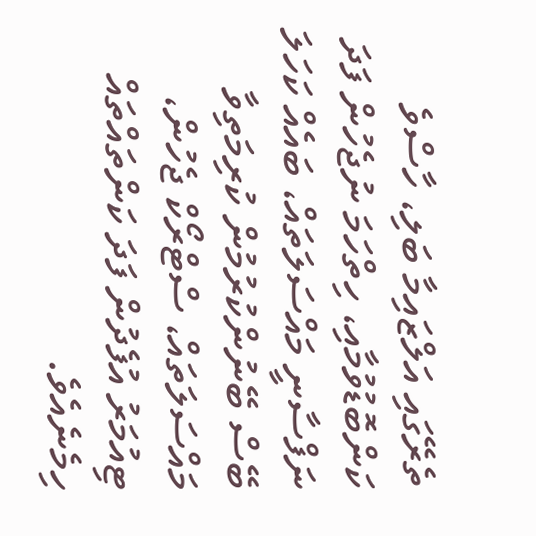ތެރޭގައި އަލްޒައިމާ ބަލި، ހާސްވެ ކަންބޮޑުވުމާއި، ހިތްހަމަ ނުޖެހުން ފަދަ
ނަފްސާނީ މައްސަލަތައް، ބައެއް ކަހަލަ ބޭސް ބޭނުންކުރުމުން ކުރިމަތިވާ
މައްސަލަތައް، ސްޓްރޯކް ޖެހުން، ޓިއުމަރު އުފެދުން ފަދަ ކަންތައްތައް
ހިމެނެއެވެ.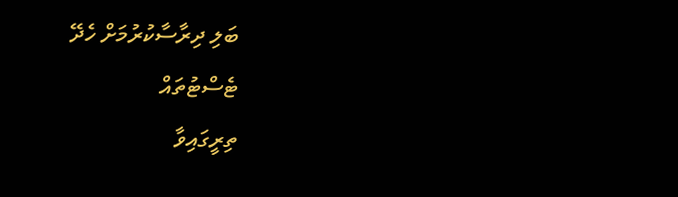ބަލި ދިރާސާކުރުމަށް ހެދޭ
ޓެސްޓުތައް
ތިރީގައިވާ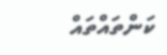ކަންތައްތައް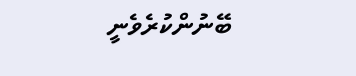ބޭނުންކުރެވެނީ